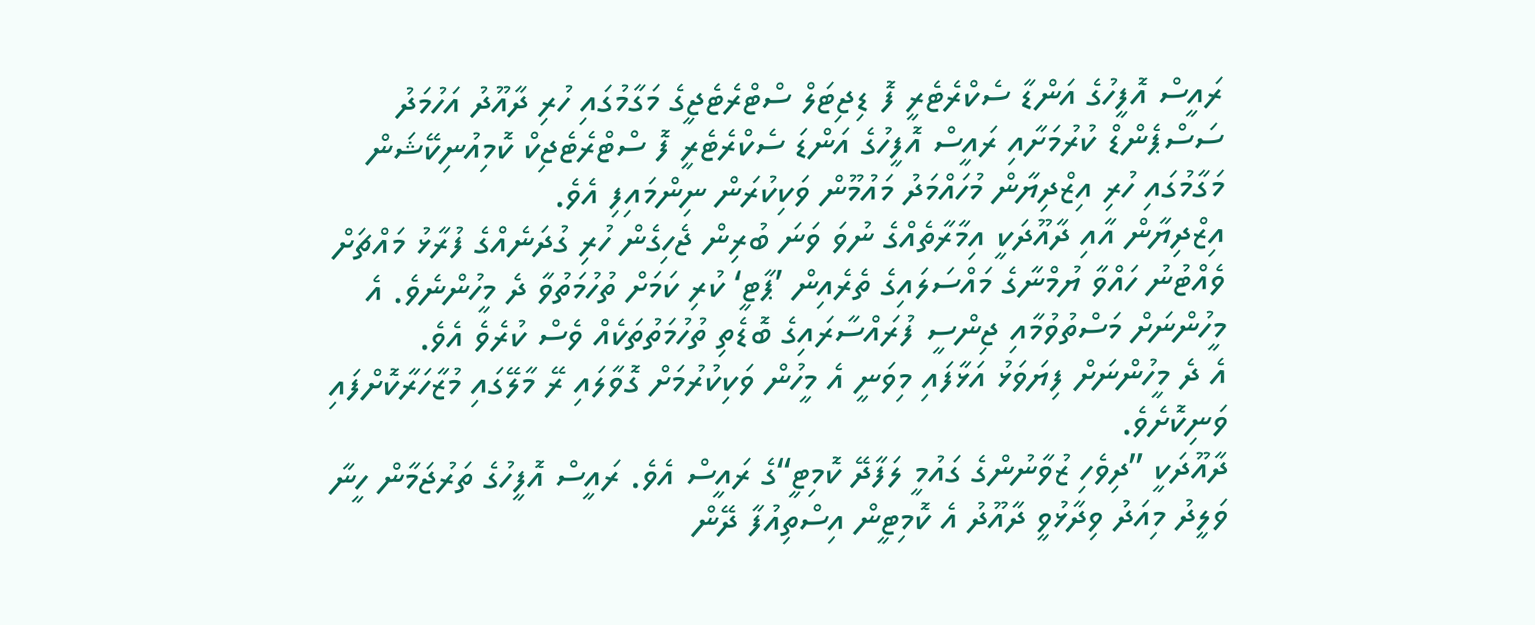ރައީސް އޮފީހުގެ އަންޑާ ސެކްރެޓެރީ ފޮ ޑިޖިޓަލް ސްޓްރެޓެޖީގެ މަގާމުގައި ހުރި ދާއޫދު އަހުމަދު ސަސްޕެންޑް ކުރުމަށާއި ރައީސް އޮފީހުގެ އަންޑަ ސެކްރެޓެރީ ފޮ ސްޓްރެޓެޖިކް ކޮމިއުނިކޭޝަން މަގާމުގައި ހުރި އިޒްދިޔާން މުހައްމަދު މައުމޫން ވަކިކުރަން ނިންމައިފި އެވެ.
އިޒްދިޔާން އާއި ދާއޫދަކީ އިމާރާތެއްގެ ނުވަ ވަނަ ބުރިން ޖެހިގެން ހުރި ގުދަނެއްގެ ފުރާޅު މައްޗަށް ވެއްޓުނު ހައްވާ ޔުމްނާގެ މައްސަލައިގެ ތެރެއިން ’ޕާޓީ‘ ކުރި ކަމަށް ތުހުމަތުވާ ދެ މީހުންނެވެ. އެ މީހުންނަށް މަސްތުވުމާއި ޖިންސީ ފުރައްސާރައިގެ ބޮޑެތި ތުހުމަތުތަކެއް ވެސް ކުރެވެ އެވެ.
އެ ދެ މީހުންނަށް ފިޔަވަޅު އަޅާފައި މިވަނީ އެ މީހުން ވަކިކުރުމަށް ގޮވާލައި ރޭ މާލޭގައި މުޒާހަރާކޮށްފައި ވަނިކޮށެވެ.
ދާއޫދަކީ ”ދިވެހި ޒުވާނުންގެ ގައުމީ ލަފާދޭ ކޮމިޓީ“ގެ ރައީސް އެވެ. ރައީސް އޮފީހުގެ ތަރުޖަމާން ހީނާ ވަލީދު މިއަދު ވިދާޅުވީ ދާއޫދު އެ ކޮމިޓީން އިސްތިއުފާ ދޭން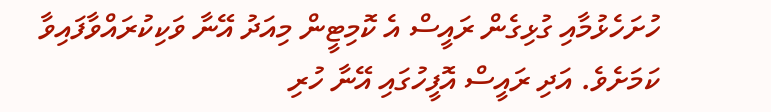ހުށަހެޅުމާއި ގުޅިގެން ރައީސް އެ ކޮމިޓީން މިއަދު އޭނާ ވަކިކުރައްވާފައިވާ ކަމަށެވެ. އަދި ރައީސް އޮފީހުގައި އޭނާ ހުރި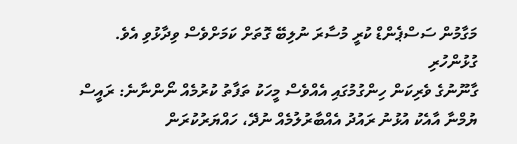މަގާމުން ސަސްޕެންޑް ކުރީ މުސާރަ ނުލިބޭ ގޮތަށް ކަމަށްވެސް ވިދާޅުވި އެވެ.
ގުޅުންހުރި
ގާނޫނުގެ ވެރިކަން ހިންގުމުގައި އެއްވެސް މީހަކު ތަފާތު ކުރުމެއް ނޯންނާނެ: ރައީސް
ޔުމްނާ އާއެކު އުޅުނު ރައުދު އެއްބާރުލުމެއް ނުދޭ، ހައްޔަރުކުރަން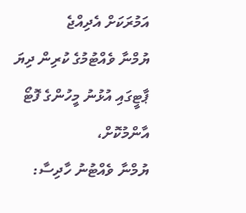އަމުރަކަށް އެދިއްޖެ
ޔުމްނާ ވެއްޓުމުގެ ކުރިން ދިޔަ ޕާޓީގައި އުޅުނު މީހުންގެ ފޮޓޯ އާންމުކޮށް،
ޔުމްނާ ވެއްޓުނު ހާދިސާ: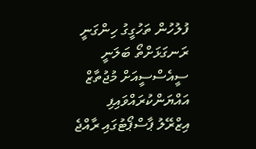ފުލުހުން ތަހުގީގު ހިންގަނީ ރަނގަޅަށްތޯ ބަލަނީ
ސީއެސްސީއަށް މުޖުތާޒް އައްޔަންކުރައްވައިފި
އިޒްރޭލު ޕާސްޕޯޓުގައި ރާއްޖެ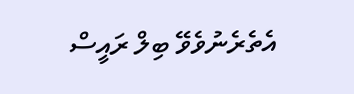އެތެރެނުވެވޭ ބިލް ރައީސް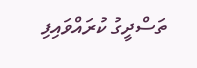ތަސްދީގު ކުރައްވައިފި